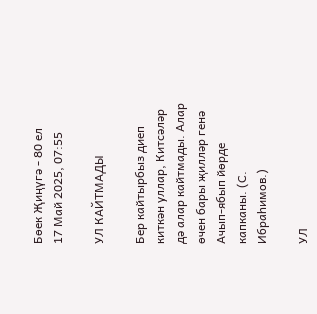Бөек Җиңүгә - 80 ел
17 Май 2025, 07:55

УЛ КАЙТМАДЫ

Бер кайтырбыз диеп киткән уллар, Китсәләр дә алар кайтмады. Алар өчен бары җилләр генә Ачып-ябып йөрде капканы. (С. Ибраһимов.)

УЛ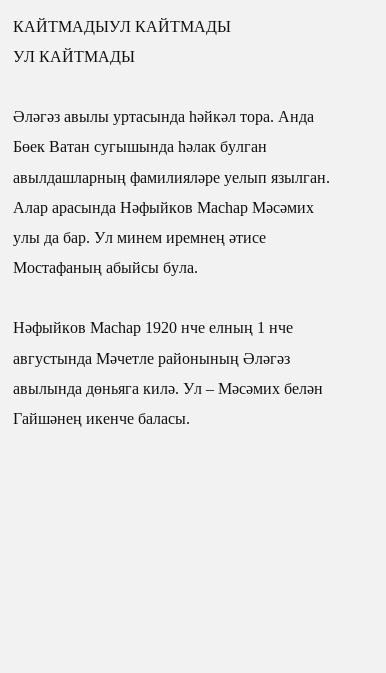КАЙТМАДЫУЛ КАЙТМАДЫ
УЛ КАЙТМАДЫ

Әләгәз авылы уртасында һәйкәл тора. Анда Бөек Ватан сугышында һәлак булган авылдашларның фамилияләре уелып язылган. Алар арасында Нәфыйков Масһар Мәсәмих улы да бар. Ул минем иремнең әтисе Мостафаның абыйсы була.

Нәфыйков Масһар 1920 нче елның 1 нче августында Мәчетле районының Әләгәз авылында дөньяга килә. Ул – Мәсәмих белән Гайшәнең икенче баласы.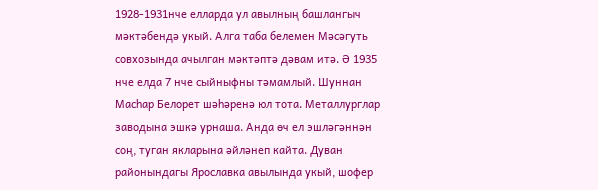1928-1931нче елларда ул авылның башлангыч мәктәбендә укый. Алга таба белемен Мәсәгуть совхозында ачылган мәктәптә дәвам итә. Ә 1935 нче елда 7 нче сыйныфны тәмамлый. Шуннан Масһар Белорет шәһәренә юл тота. Металлурглар заводына эшкә урнаша. Анда өч ел эшләгәннән соң, туган якларына әйләнеп кайта. Дуван районындагы Ярославка авылында укый, шофер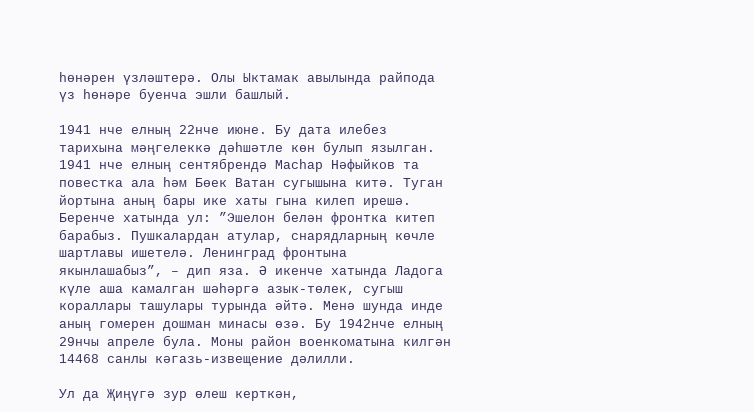һөнәрен үзләштерә. Олы Ыктамак авылында райпода үз һөнәре буенча эшли башлый.

1941 нче елның 22нче июне. Бу дата илебез тарихына мәңгелеккә дәһшәтле көн булып язылган. 1941 нче елның сентябрендә Масһар Нәфыйков та повестка ала һәм Бөек Ватан сугышына китә. Туган йортына аның бары ике хаты гына килеп ирешә. Беренче хатында ул: ”Эшелон белән фронтка китеп барабыз. Пушкалардан атулар, снарядларның көчле шартлавы ишетелә. Ленинград фронтына якынлашабыз”, – дип яза. Ә икенче хатында Ладога күле аша камалган шәһәргә азык-төлек, сугыш кораллары ташулары турында әйтә. Менә шунда инде аның гомерен дошман минасы өзә. Бу 1942нче елның 29нчы апреле була. Моны район военкоматына килгән 14468 санлы кәгазь-извещение дәлилли.

Ул да Җиңүгә зур өлеш керткән,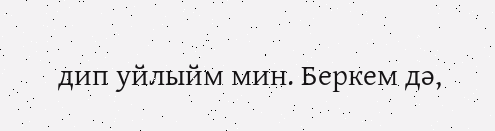дип уйлыйм мин. Беркем дә,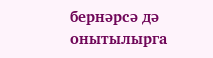бернәрсә дә онытылырга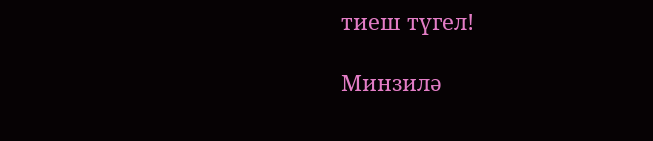тиеш түгел!

Минзилә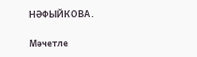НӘФЫЙКОВА.

Мәчетле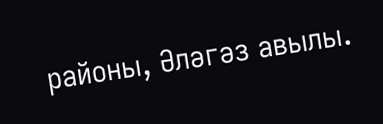районы, Әләгәз авылы.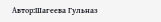Автор:Шагеева Гульназ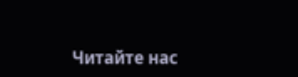Читайте нас